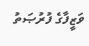ވަޒީފާގެ ފުރުޞަތު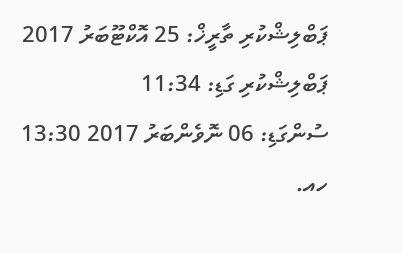ޕަބްލިޝްކުރި ތާރީޚް: 25 އޮކްޓޫބަރު 2017
ޕަބްލިޝްކުރި ގަޑި: 11:34
ސުންގަޑި: 06 ނޮވެންބަރު 2017 13:30
ހއ.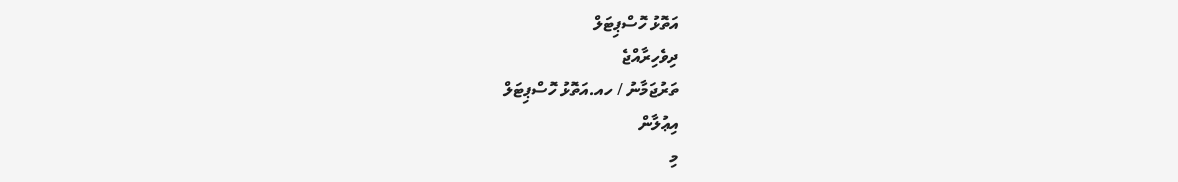އަތޮޅު ހޮސްޕިޓަލް
ދިވެހިރާއްޖެ
ތަރުޖަމާނު / ހއ.އަތޮޅު ހޮސްޕިޓަލް
އިޢުލާން
މި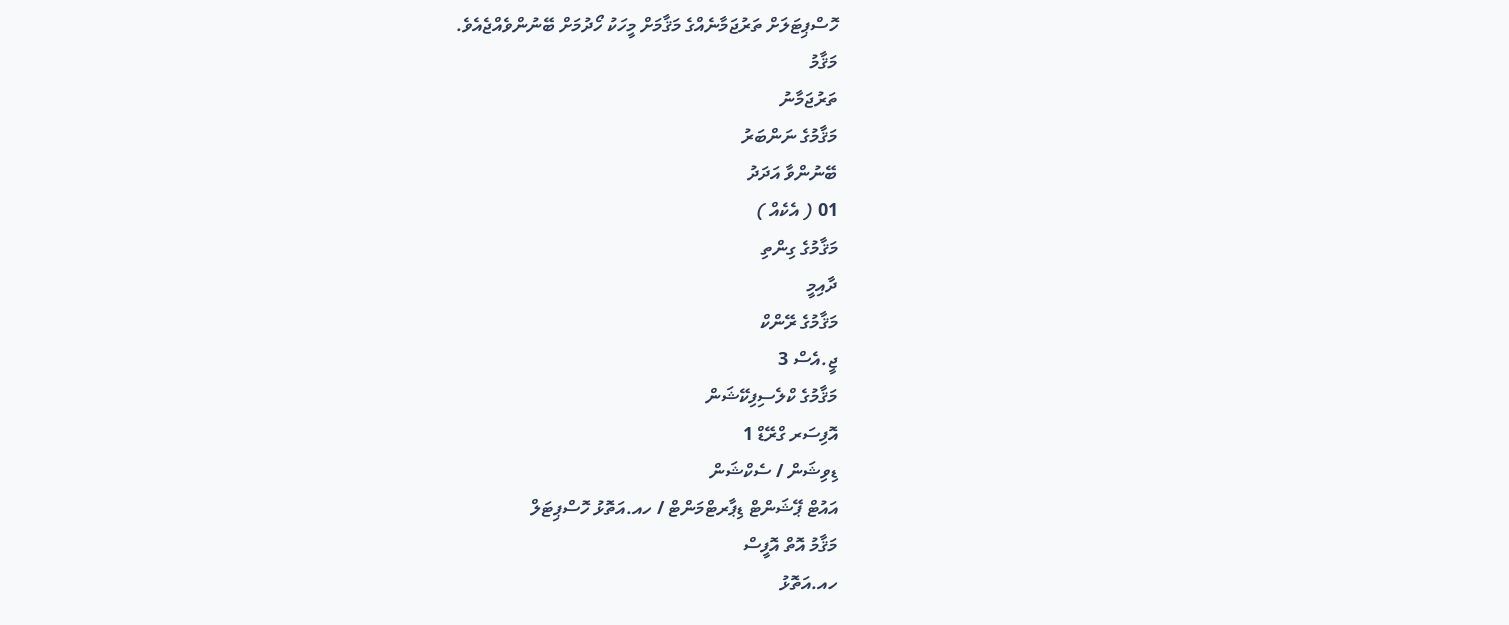ހޮސްޕިޓަލަށް ތަރުޖަމާނެއްގެ މަޤާމަށް މީހަކު ހޯދުމަށް ބޭނުންވެއްޖެއެވެ.
މަޤާމު
ތަރުޖަމާނު
މަޤާމުގެ ނަންބަރު
ބޭނުންވާ އަދަދު
01 ( އެކެއް )
މަޤާމުގެ ގިންތި
ދާއިމީ
މަޤާމުގެ ރޭންކް
ޖީ.އެސް 3
މަޤާމުގެ ކްލެސިފިކޭޝަން
އޮފިސަރ ގްރޭޑް 1
ޑިވިޝަން / ސެކްޝަން
އައުޓް ޕޭޝަންޓް ޑިޕާރޓްމަންޓް / ހއ.އަތޮޅު ހޮސްޕިޓަލް
މަޤާމު އޮތް އޮފީސް
ހއ.އަތޮޅު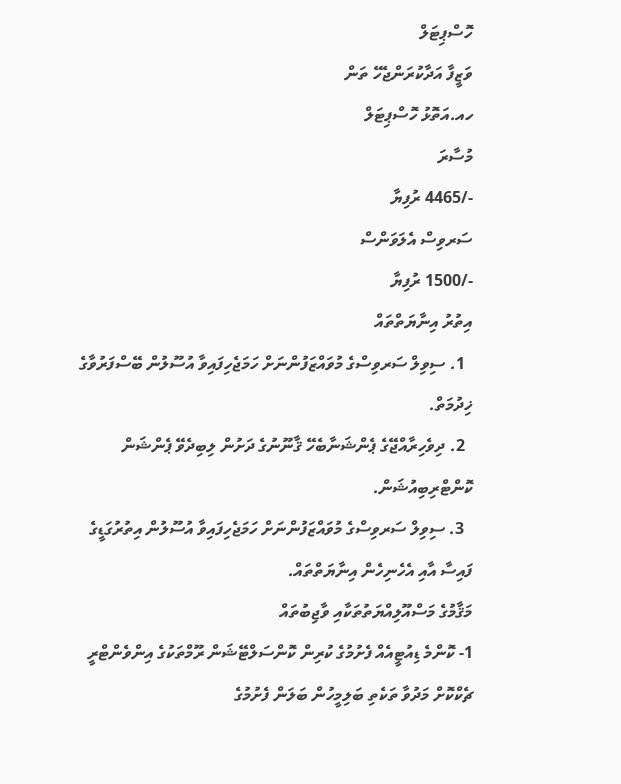ހޮސްޕިޓަލް
ވަޒީފާ އަދާކުރަންޖެހޭ ތަން
ހއ.އަތޮޅު ހޮސްޕިޓަލް
މުސާރަ
-/4465 ރުފިޔާ
ސަރވިސް އެލަވަންސް
-/1500 ރުފިޔާ
އިތުރު އިނާޔަތްތައް
  1. ސިވިލް ސަރވިސްގެ މުވައްޒަފުންނަށް ހަމަޖެހިފައިވާ އުސޫލުން ބޭސްފަރުވާގެ ޚިދުމަތް.
  2. ދިވެހިރާއްޖޭގެ ޕެންޝަނާބެހޭ ޤާނޫނުގެ ދަށުން ލިބިދެވޭ ޕެންޝަން ކޮންޓްރިބިއުޝަން.
  3. ސިވިލް ސަރވިސްގެ މުވައްޒަފުންނަށް ހަމަޖެހިފައިވާ އުސޫލުން އިތުރުގަޑީގެ ފައިސާ އާއި އެހެނިހެން އިނާޔަތްތައް.
މަޤާމުގެ މަސްއޫލިއްޔަތުތަކާއި ވާޖިބުތައް
1- ކޮންމެ ޑިއުޓީއެއް ފެށުމުގެ ކުރިން ކޮންސަލްޓޭޝަން ރޫމްތަކުގެ އިންވެންޓްރީ ޗެކްކޮށް މަދުވާ ތަކެތި ބަލިމީހުން ބަލަން ފެށުމުގެ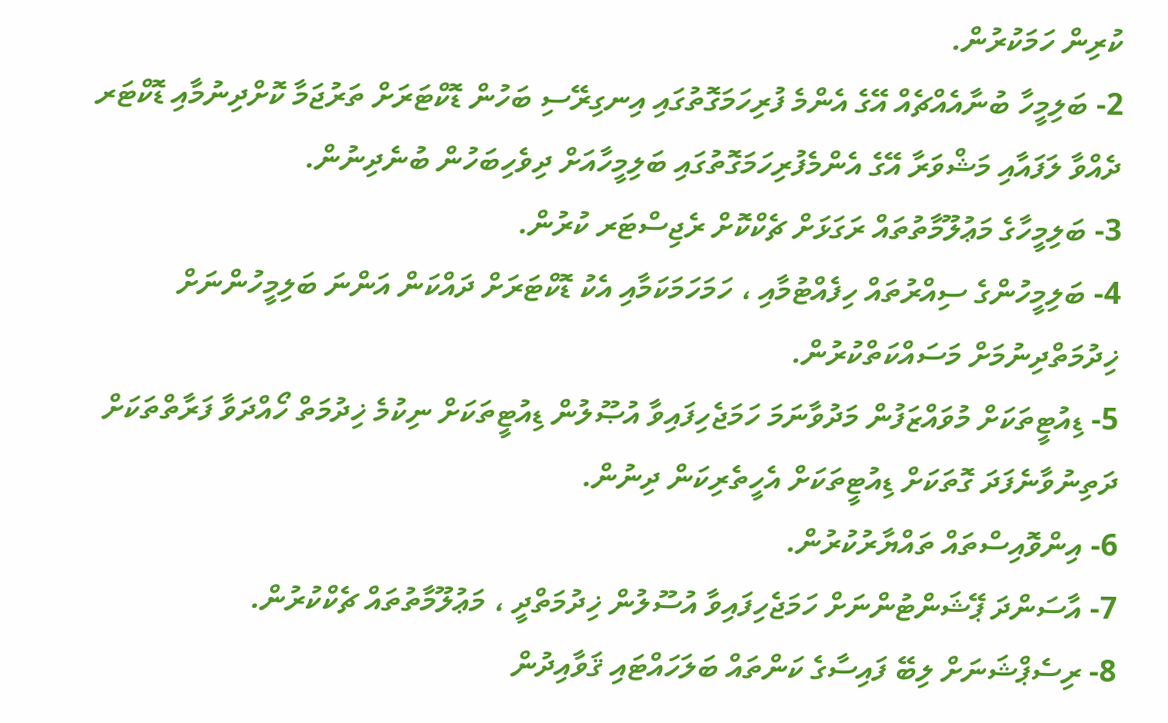ކުރިން ހަމަކުރުން.
2- ބަލިމީހާ ބުނާއެއްޗެއް އޭގެ އެންމެ ފުރިހަމަގޮތުގައި އިނގިރޭސި ބަހުން ޑޮކްޓަރަށް ތަރުޖަމާ ކޮށްދިނުމާއި ޑޮކްޓަރ ދެއްވާ ލަފައާއި މަޝްވަރާ އޭގެ އެންމެފުރިހަމަގޮތުގައި ބަލިމީހާއަށް ދިވެހިބަހުން ބުނެދިނުން.
3- ބަލިމީހާގެ މަޢުލޫމާތުތައް ރަގަޅަށް ޗެކްކޮށް ރެޖިސްޓަރ ކުރުން.
4- ބަލިމީހުންގެ ސިއްރުތައް ހިފެއްޓުމާއި ، ހަމަހަމަކަމާއި އެކު ޑޮކްޓަރަށް ދައްކަން އަންނަ ބަލިމީހުންނަށް ޚިދުމަތްދިނުމަށް މަސައްކަތްކުރުން.
5- ޑިއުޓީތަކަށް މުވައްޒަފުން މަދުވާނަމަ ހަމަޖެހިފައިވާ އުޞޫލުން ޑިއުޓީތަކަށް ނިކުމެ ޚިދުމަތް ހޯއްދަވާ ފަރާތްތަކަށް ދަތިނުވާނެފަދަ ގޮތަކަށް ޑިއުޓީތަކަށް އެހީތެރިކަން ދިނުން.
6- އިންވޮއިސްތައް ތައްޔާރުކުރުން.
7- އާސަންދަ ޕޭޝަންޓުންނަށް ހަމަޖެހިފައިވާ އުސޫލުން ޚިދުމަތްދީ ، މަޢުލޫމާތުތައް ޗެކްކުރުން.
8- ރިސެޕްޝަނަށް ލިބޭ ފައިސާގެ ކަންތައް ބަލަހައްޓައި ޤަވާއިދުން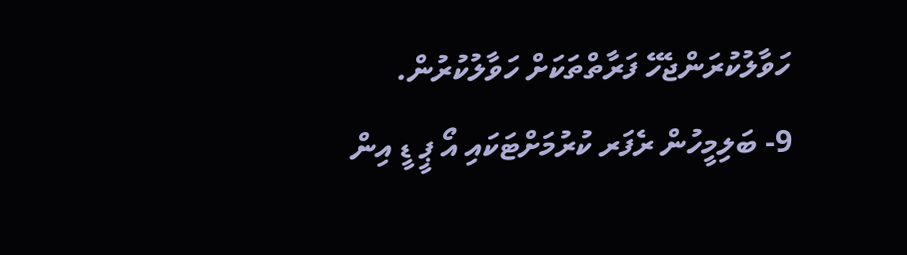ހަވާލުކުރަންޖެހޭ ފަރާތްތަކަށް ހަވާލުކުރުން.
9- ބަލިމީހުން ރެފަރ ކުރުމަށްޓަކައި އޯ ޕީ ޑީ އިން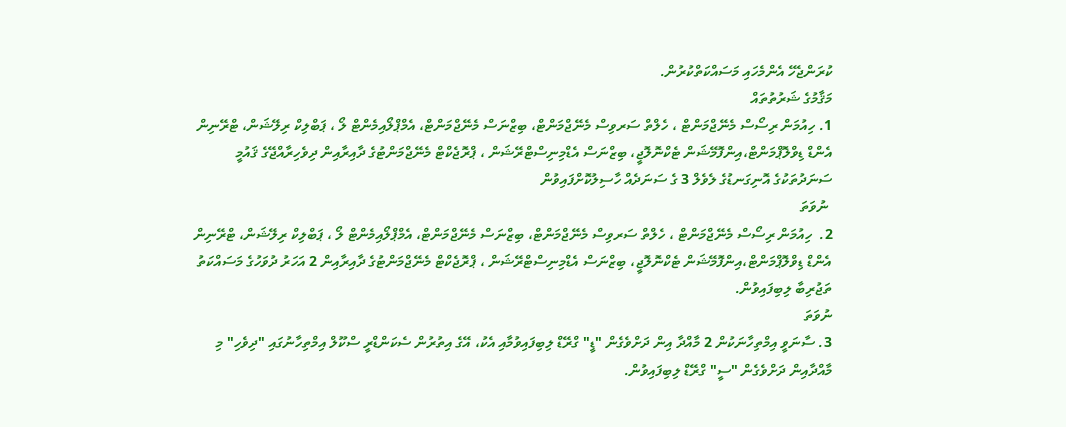ކުރަންޖެހޭ އެންމެހައި މަސައްކަތްކުރުން.
މަޤާމުގެ ޝަރުތުތައް
1. ހިއުމަން ރިސޯސް މެނޭޖްމަންޓް ، ހެލްތް ސަރވިސް މެނޭޖްމަންޓް، ބިޒްނަސް މެނޭޖްމަންޓް، އެމްޕްލޯއިމެންޓް ލޯ ، ޕަބްލިކް ރިލޭޝަން، ޓްރޭނިން އެންޑް ޑިވްލޮޕްމަންޓް،އިންފޮމޭޝަން ޓެކްނޮލޮޖީ، ބިޒްނަސް އެޑްމިނިސްޓްރޭޝަން ، ޕްރޮޖެކްޓް މެނޭޖްމަންޓުގެ ދާއިރާއިން ދިވެހިރާއްޖޭގެ ޤައުމީ ސަނަދުތަކުގެ އޮނިގަނޑުގެ ލެވެލް 3 ގެ ސަނަދެއް ހާސިލުކޮށްފައިވުން
 ނުވަތަ
2.  ހިއުމަން ރިސޯސް މެނޭޖްމަންޓް ، ހެލްތް ސަރވިސް މެނޭޖްމަންޓް، ބިޒްނަސް މެނޭޖްމަންޓް، އެމްޕްލޯއިމެންޓް ލޯ ، ޕަބްލިކް ރިލޭޝަން، ޓްރޭނިން އެންޑް ޑިވްލޮޕްމަންޓް،އިންފޮމޭޝަން ޓެކްނޮލޮޖީ، ބިޒްނަސް އެޑްމިނިސްޓްރޭޝަން ، ޕްރޮޖެކްޓް މެނޭޖްމަންޓުގެ ދާއިރާއިން 2 އަހަރު ދުވަހުގެ މަސައްކަތު ތަޖުރިބާ ލިބިފައިވުން.
ނުވަތަ
3. ސާނަވީ އިމްތިހާނަކުން 2 މާއްދާ އިން ދަށްވެގެން "ޑީ" ގްރޭޑް ލިބިފައިވުމާއި އެކު، އޭގެ އިތުރުން ސެކަންޑްރީ ސްކޫލް އިމްތިހާނުގައި "ދިވެހި" މި މާއްދާއިން ދަށްވެގެން "ސީ" ގްރޭޑް ލިބިފައިވުން.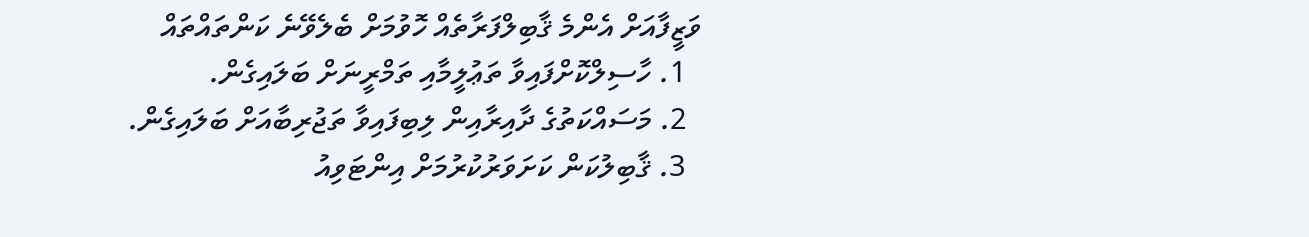ވަޒީފާއަށް އެންމެ ޤާބިލްފަރާތެއް ހޮވުމަށް ބެލެވޭނެ ކަންތައްތައް
  1. ހާސިލްކޮށްފައިވާ ތަޢުލީމާއި ތަމްރީނަށް ބަލައިގެން.
  2. މަސައްކަތުގެ ދާއިރާއިން ލިބިފައިވާ ތަޖުރިބާއަށް ބަލައިގެން.
  3. ޤާބިލުކަން ކަށަވަރުކުރުމަށް އިންޓަވިއު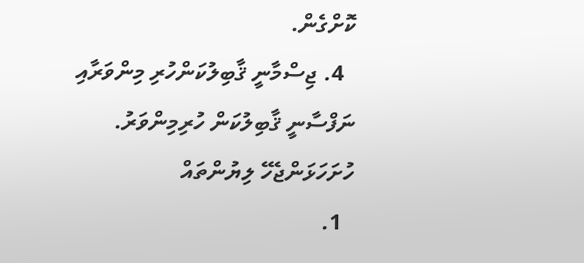ކޮށްގެން.
  4. ޖިސްމާނީ ޤާބިލުކަންހުރި މިންވަރާއި ނަފްސާނީ ޤާބިލުކަން ހުރިމިންވަރު.
ހުށަހަޅަންޖެހޭ ލިޔުންތައް
  1.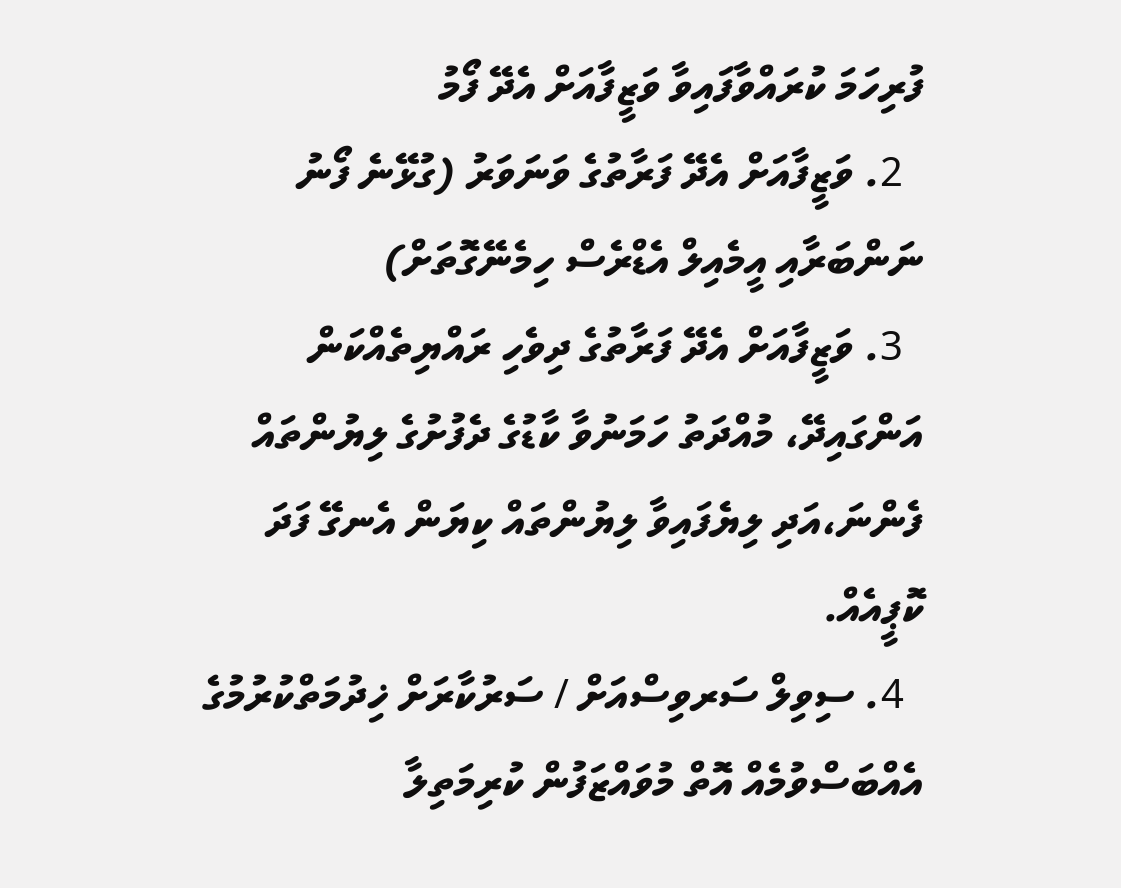ފުރިހަމަ ކުރައްވާފައިވާ ވަޒީފާއަށް އެދޭ ފޯމު
  2. ވަޒީފާއަށް އެދޭ ފަރާތުގެ ވަނަވަރު (ގުޅޭނެ ފޯނު ނަންބަރާއި އީމެއިލް އެޑްރެސް ހިމެނޭގޮތަށް)
  3. ވަޒީފާއަށް އެދޭ ފަރާތުގެ ދިވެހި ރައްޔިތެއްކަން އަންގައިދޭ، މުއްދަތު ހަމަނުވާ ކާޑުގެ ދެފުށުގެ ލިޔުންތައް ފެންނަ،އަދި ލިޔެފައިވާ ލިޔުންތައް ކިޔަން އެނގޭ ފަދަ ކޮޕީއެއް.
  4. ސިވިލް ސަރވިސްއަށް / ސަރުކާރަށް ޚިދުމަތްކުރުމުގެ އެއްބަސްވުމެއް އޮތް މުވައްޒަފުން ކުރިމަތިލާ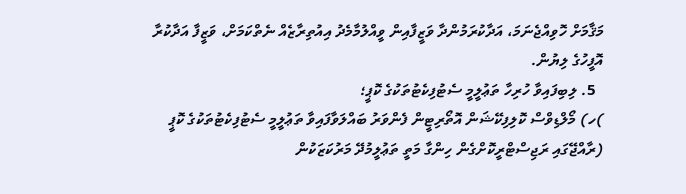މަޤާމަށް ހޮވިއްޖެނަމަ، އަދާކުރަމުންދާ ވަޒީފާއިން ވީއްލުމާމެދު އިއުތިރާޒެއް ނެތްކަމަށް، ވަޒީފާ އަދާކުރާ އޮފީހުގެ ލިޔުން.
  5. ލިބިފައިވާ ހުރިހާ ތަޢުލީމީ ސެޓުފިކެޓުތަކުގެ ކޮޕީ؛
)ހ) މޯލްޑިވްސް ކޮލިފިކޭޝަން އޮތޯރިޓީން ފެންވަރު ބައްލަވާފައިވާ ތަޢުލީމީ ސެޓުފިކެޓުތަކުގެ ކޮޕީ (ރާއްޖޭގައި ރަޖިސްޓްރީކޮށްގެން ހިންގާ މަތީ ތަޢުލީމުދޭ މަރުކަޒަކުން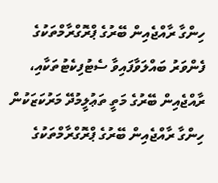ހިންގާ ރާއްޖެއިން ބޭރުގެ ޕްރޮގްރާމްތަކުގެ ފެންވަރު ބައްލަވާފައިވާ ސެޓުފިކެޓުތަކާއި، ރާއްޖެއިން ބޭރުގެ މަތީ ތަޢުލީމުދޭ މަރުކަޒަކުން ހިންގާ ރާއްޖެއިން ބޭރުގެ ޕްރޮގްރާމްތަކުގެ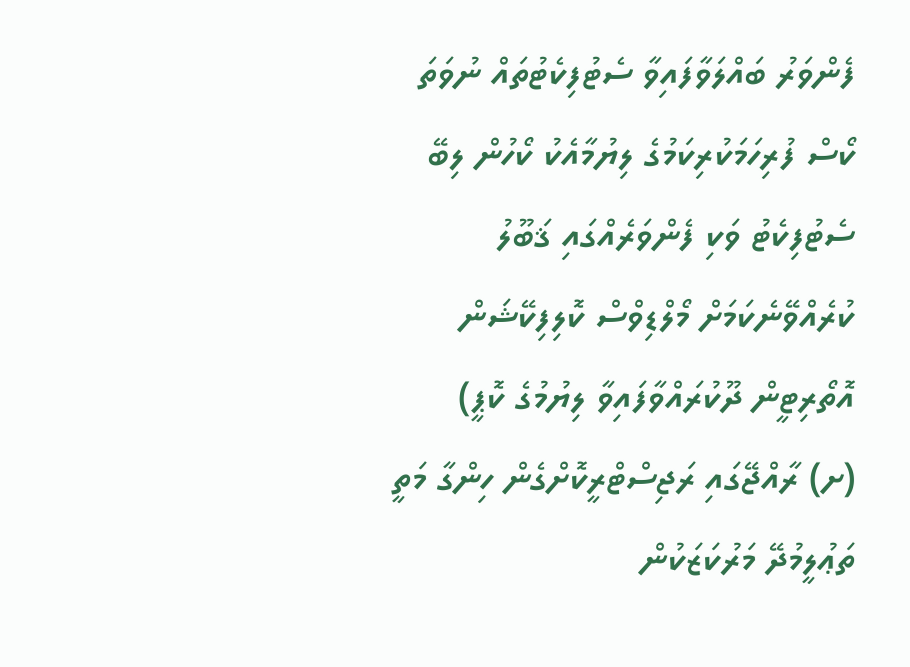ފެންވަރު ބައްލަވާފައިވާ ސެޓުފިކެޓުތައް ނުވަތަ ކޯސް ފުރިހަމަކުރިކަމުގެ ލިޔުމާއެކު ކޯހުން ލިބޭ ސެޓުފިކެޓު ވަކި ފެންވަރެއްގައި ޤަބޫލު ކުރެއްވޭނެކަމަށް މޯލްޑިވްސް ކޮލިފިކޭޝަން އޮތޯރިޓީން ދޫކުރައްވާފައިވާ ލިޔުމުގެ ކޮޕީ)
(ށ) ރާއްޖޭގައި ރަޖިސްޓްރީކޮށްގެން ހިންގާ މަތީ ތަޢުލީމުދޭ މަރުކަޒަކުން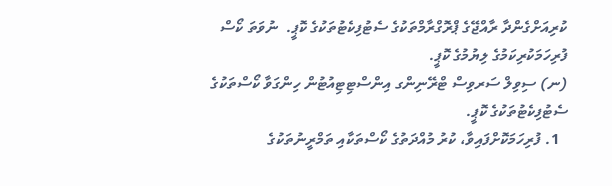ކުރިއަށްގެންދާ ރާއްޖޭގެ ޕްރޮގްރާމްތަކުގެ ސެޓުފިކެޓުތަކުގެ ކޮޕީ.  ނުވަތަ ކޯސް ފުރިހަމަކުރިކަމުގެ ލިޔުމުގެ ކޮޕީ.
(ނ) ސިވިލް ސަރވިސް ޓްރޭނިންގ އިންސްޓިޓިއުޓުން ހިންގަވާ ކޯސްތަކުގެ ސެޓުފިކެޓުތަކުގެ ކޮޕީ.
  1. ފުރިހަމަކޮށްފައިވާ، ކުރު މުއްދަތުގެ ކޯސްތަކާއި ތަމްރީނުތަކުގެ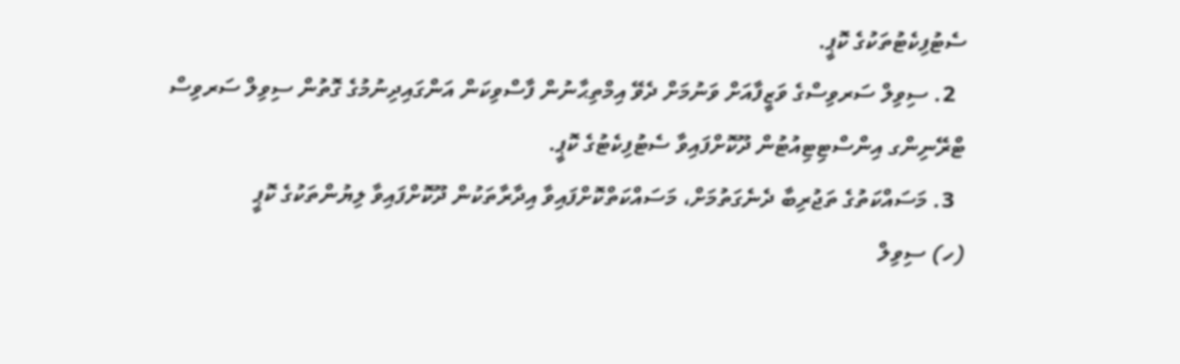ސެޓުފިކެޓުތަކުގެ ކޮޕީ.
  2. ސިވިލް ސަރވިސްގެ ވަޒީފާއަށް ވަނުމަށް ދެވޭ އިމްތިޙާނުން ފާސްވިކަން އަންގައިދިނުމުގެ ގޮތުން ސިވިލް ސަރވިސް ޓްރޭނިންގ އިންސްޓިޓިއުޓުން ދޫކޮށްފައިވާ ސެޓުފިކެޓުގެ ކޮޕީ.
  3. މަސައްކަތުގެ ތަޖުރިބާ ދެނެގަތުމަށް، މަސައްކަތްކޮށްފައިވާ އިދާރާތަކުން ދޫކޮށްފައިވާ ލިޔުންތަކުގެ ކޮޕީ
(ހ) ސިވިލް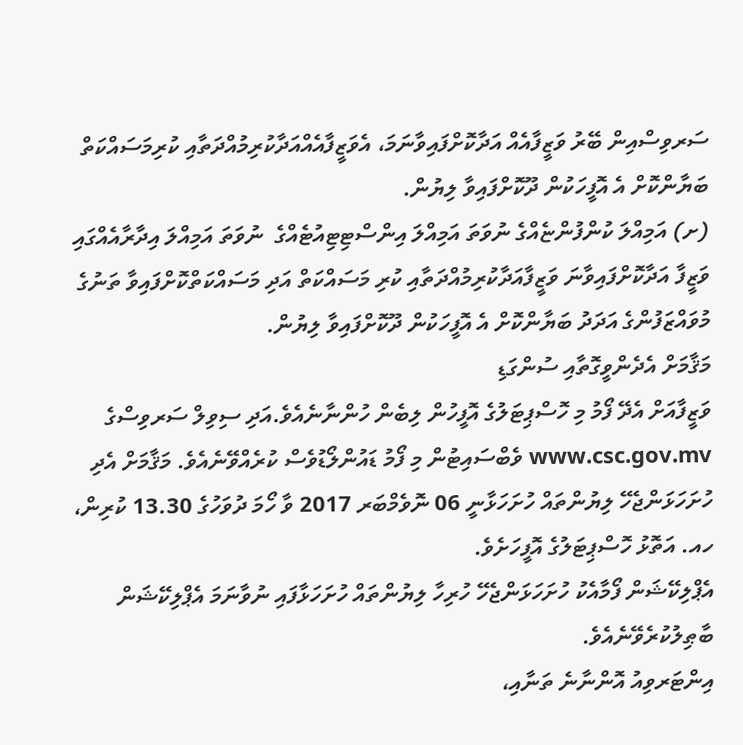ސަރވިސްއިން ބޭރު ވަޒީފާއެއް އަދާކޮށްފައިވާނަމަ، އެވަޒީފާއެއްއަދާކުރިމުއްދަތާއި ކުރިމަސައްކަތް ބަޔާންކޮށް އެ އޮފީހަކުން ދޫކޮށްފައިވާ ލިޔުން.
(ށ) އަމިއްލަ ކުންފުންޏެއްގެ ނުވަތަ އަމިއްލަ އިންސްޓިޓިއުޓެއްގެ  ނުވަތަ އަމިއްލަ އިދާރާއެއްގައި ވަޒީފާ އަދާކޮށްފައިވާނަ ވަޒީފާއަދާކުރިމުއްދަތާއި ކުރި މަސައްކަތް އަދި މަސައްކަތްކޮށްފައިވާ ތަނުގެ މުވައްޒަފުންގެ އަދަދު ބަޔާންކޮށް އެ އޮފީހަކުން ދޫކޮށްފައިވާ ލިޔުން.
މަޤާމަށް އެދެންވީގޮތާއި ސުންގަޑި
ވަޒީފާއަށް އެދޭ ފޯމު މި ހޮސްޕިޓަލުގެ އޮފީހުން ލިބެން ހުންނާނެއެވެ.އަދި ސިވިލް ސަރވިސްގެ www.csc.gov.mv ވެބްސައިޓުން މި ފޯމު ޑައުންލޯޑުވެސް ކުރެއްވޭނެއެވެ. މަޤާމަށް އެދި ހުށަހަޅަންޖެހޭ ލިޔުންތައް ހުށަހަޅާނީ 06 ނޮވެމްބަރ 2017 ވާ ހޯމަ ދުވަހުގެ 13.30 ކުރިން، ހއ. އަތޮޅު ހޮސްޕިޓަލުގެ އޮފީހަށެވެ.
އެޕްލިކޭޝަން ފޯމާއެކު ހުށަހަޅަންޖެހޭ ހުރިހާ ލިޔުންތައް ހުށަހަޅާފައި ނުވާނަމަ އެޕްލިކޭޝަން ބާޠިލުކުރެވޭނެއެވެ.
އިންޓަރވިއު އޮންނާނެ ތަނާއި،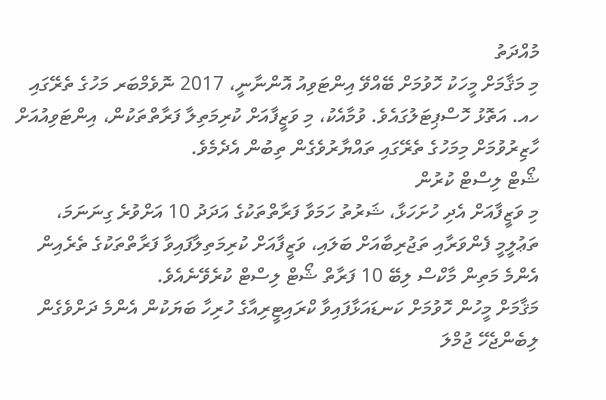މުއްދަތު
މި މަޤާމަށް މީހަކު ހޮވުމަށް ބޭއްވޭ އިންޓަވިއު އޮންނާނީ، 2017 ނޮވެމްބަރ މަހުގެ ތެރޭގައި ހއ. އަތޮޅު ހޮސްޕިޓަލުގައެވެ. ވުމާއެކު، މި ވަޒީފާއަށް ކުރިމަތިލާ ފަރާތްތަކުން، އިންޓަވިއުއަށް ހާޒިރުވުމަށް މިމަހުގެ ތެރޭގައި ތައްޔާރުވެގެން ތިބުން އެދެމެވެ.
ޝޯޓް ލިސްޓް ކުރުން
މި ވަޒީފާއަށް އެދި ހުށަހަޅާ، ޝަރުތު ހަމަވާ ފަރާތްތަކުގެ އަދަދު 10 އަށްވުރެ ގިނަނަމަ، ތަޢުލީމީ ފެންވަރާއި ތަޖުރިބާއަށް ބަލައި، ވަޒީފާއަށް ކުރިމަތިލާފައިވާ ފަރާތްތަކުގެ ތެރެއިން އެންމެ މަތިން މާކްސް ލިބޭ 10 ފަރާތް ޝޯޓް ލިސްޓް ކުރެވޭނެއެވެ.
މަޤާމަށް މީހުން ހޮވުމަށް ކަނޑައަޅާފައިވާ ކްރައިޓީރިއާގެ ހުރިހާ ބަޔަކުން އެންމެ ދަށްވެގެން ލިބެންޖެހޭ ޖުމްލަ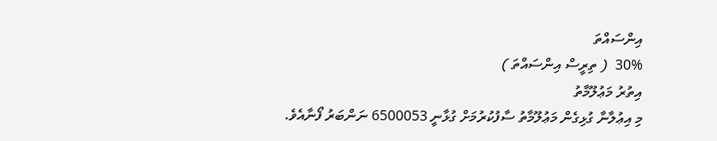އިންސައްތަ
30%  ( ތިރީސް އިންސައްތަ )
އިތުރު މަޢުލޫމާތު
މި އިޢުލާނާ ގުޅިގެން މަޢުލޫމާތު ސާފުކުރުމަށް ގުޅާނީ 6500053 ނަންބަރު ފޯނާއެވެ.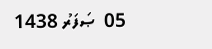05  ޞަފަރު 1438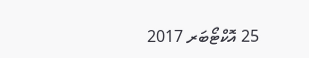25 އޮކްޓޯބަރ 2017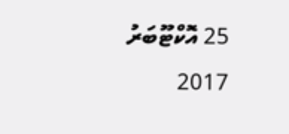25 އޮކްޓޫބަރު 2017